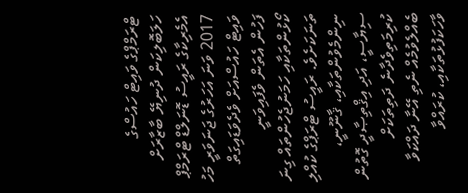ޓްރަމްޕްގެ ވައިޓް ހައުސްގެ ހަލަބޮލިކަން ދުނިޔޭ ބާޒާރަށް
އެމެރިކާގެ ރައީސު ޑޮނަލްޑް ޓްރަމްޕް 2017 ވަނަ އަހަރުގެ ޖަނަވަރީ މަހު ވައިޓް ހައުސްއަށް ވެދެވަޑައިގަތް ފަހުން އެތަން ވެފައިވަނީ ކޯޅުންތަކާއި ހަމަނުޖެހުންތައް ގިނަ ތަނަކަށެވެ. ރައީސު ޓްރަޕްގެ ކުއްލި ނިންމެވުންތަކާއި، ޤާނޫނީ، ސިޔާސީ، އަދި އިޤްތިޞާދީ ގޮތުން ކުރިމަތިވެދާނެ ދަތިތަކަށް ބެއްލެވުމެއް ނެތި އޭނާ ދައްކަވާ ވާހަކަފުޅުތަކާއި، ކުރައްވާ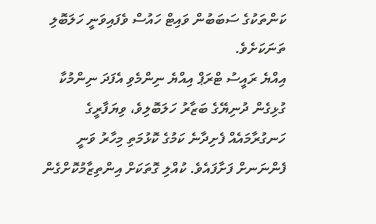ކަންތަކުގެ ސަބަބުން ވައިޓް ހައުސް ވެފައިވަނީ ހަލަބޮލި ތަނަކަށެވެ.
އިއްޔެ ރައީސު ޓްރަޕް އިއްޔެ ނިންމެވި އެފަދަ ނިންމުކާ ގުޅިގެން ދުނިޔޭގެ ބަޒާރު ހަލަބޮލިވެ، ވިޔަފާރީގެ ހަނގުރާމައެއް ފެށިދާނެ ކަމުގެ ކޮޅުމަތި މިހާރު ވަނީ ފެންނަނށް ފަށާފައެވެ. ކުއްލި ގޮތަކަށް އިންތިޒާމުކޮށްގެން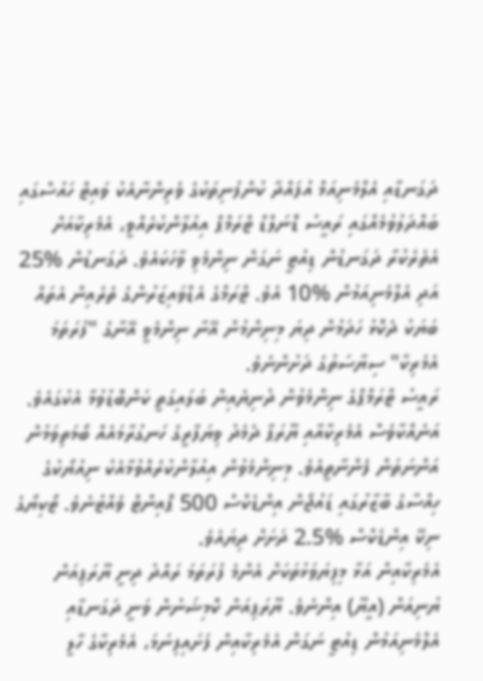ދަގަނޑާއި އެލްމެނިއަމް އުފައްދާ ކުންފުނިތަކުގެ ވެރިންނާއެކު ވައިޓް ހައުސްގައި ބައްދަލުވުމެއްގައި ރައީސު ޑޮނަލްޑް ޓްރަމްޕް އިއުލާންކުރެއްވީ، އެމެރިކާއަށް އެތެރެކުރާ ދަގަނޑުން ޑިއުޓީ ނަގަން ނިންމެވި ވާހަކައެވެ. ދަގަނޑުން %25 އަދި އެލްމެނިއަމުން %10 އެވެ. ޓްރަމްގެ އެޑްވައިޒަރުންގެ ތެރެއިން އެތައް ބަޔަކު ދެކޮޅު ހަދަމުން ދިޔަ މިނިންމުން އޭނާ ނިންމެވީ އޭނާގެ "ފުރަތަމަ އެމެރިކާ" ސިޔާސަތުގެ ދަށުންނެވެ.
ރައީސު ޓްރަމްޕްގެ ނިންމެވުން ދުނިޔެއިން ބަލައިގަތީ ކަންބޮޑުވުމާ އެކުގައެވެ. އަނެއްކާވެސް އެމެރިކާއާއި ޔޫރަޕާ ދެމެދު ވިޔަފާރީގެ ހަނގުރާމައެއް ބޯމަތިވަމުން އަންނަތަން ފެންނާތީއެވެ. މިނިންމެވުން އިއުލާންކުރެއްވުމާއެކު ނިއުޔޯކުގެ ހިއްސާގެ ބާޒާރުގައި ޑައުޖޯން އިންޑެކްސް 500 ޕޮއިންޓް ވެއްޓުނެވެ. ޓޯކިޔޯގެ ނިކޭ އިންޑެކްސް %2.5 ދަށަށް ދިޔައެވެ.
އެމެރިކާއިން އަޅާ މިފިޔަވަޅުތަކަށް އެންމެ ފުރަތަމަ ރައްދު ދިނީ ޔޫރަޕިއަން ޔުނިއަން (އީޔޫ) އިންނެވެ. ޔޫރަޕިއަން ކޮމިޝަނުން ވަނީ ދަގަނޑާއި އެލްމެނިއަމުން ޑިއުޓީ ނަގަން އެމެރިކާއިން ފަށައިފިނަމަ، އެމެރިކާގެ ހާލީ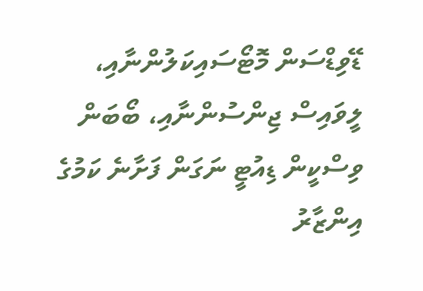ޑޭވިޑްސަން މޮޓޯސައިކަލުންނާއި، ލީވައިސް ޖިންސުންނާއި، ބޯބަން ވިސްކީން ޑިއުޓީ ނަގަން ފަށާނެ ކަމުގެ އިންޒާރު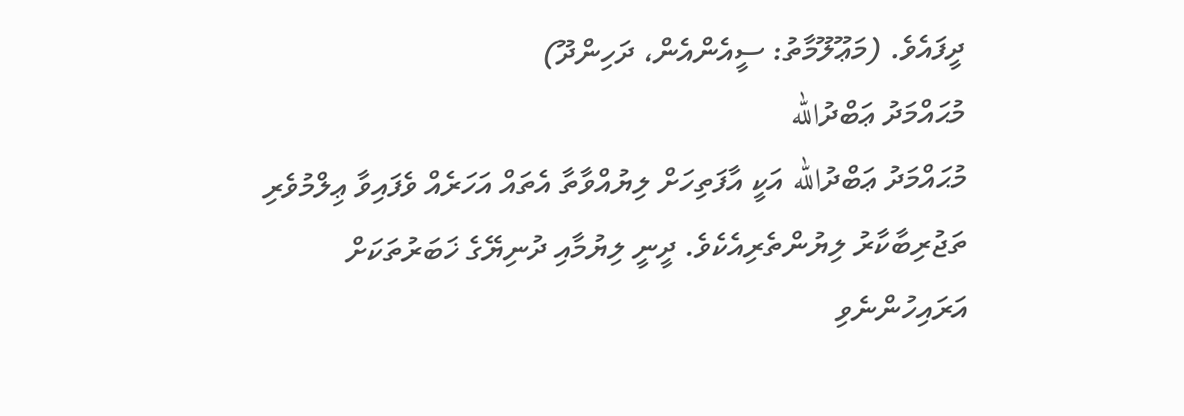ދީފައެވެ. (މަޢޫލޫމާތު: ސީއެންއެން، ދަހިންދޫ)
މުޙައްމަދު ޢަބްދުالله
މުޙައްމަދު ޢަބްދުالله އަކީ އާފަތިހަށް ލިޔުއްވާތާ އެތައް އަހަރެއް ވެފައިވާ ޢިލްމުވެރި ތަޖުރިބާކާރު ލިޔުންތެރިއެކެވެ. ދީނީ ލިޔުމާއި ދުނިޔޭގެ ޚަބަރުތަކަށް އަރައިހުންނެވި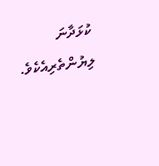ކުޅަދާނަ ލިޔުންތެރިއެކެވެ.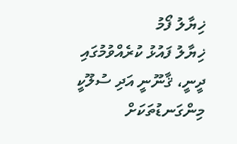ޚިޔާލު ފޯމު
ޚިޔާލު ފައުޅު ކުރެއްވުމުގައި ދީނީ، ޤާނޫނީ އަދި ސުލޫކީ މިންގަނޑުތަކަށް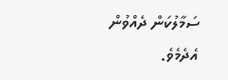ސަމާލުކަން ދެއްވުން އެދެމެވެ.